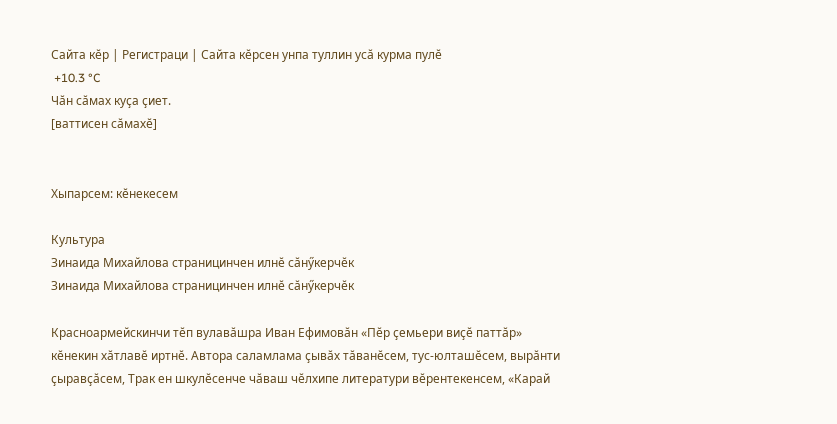Сайта кӗр | Регистраци | Сайта кӗрсен унпа туллин усӑ курма пулӗ
 +10.3 °C
Чӑн сӑмах куҫа ҫиет.
[ваттисен сӑмахӗ]


Хыпарсем: кӗнекесем

Культура
Зинаида Михайлова страницинчен илнӗ сӑнӳкерчӗк
Зинаида Михайлова страницинчен илнӗ сӑнӳкерчӗк

Красноармейскинчи тӗп вулавӑшра Иван Ефимовӑн «Пӗр ҫемьери виҫӗ паттӑр» кӗнекин хӑтлавӗ иртнӗ. Автора саламлама ҫывӑх тӑванӗсем, тус-юлташӗсем, вырӑнти ҫыравҫӑсем, Трак ен шкулӗсенче чӑваш чӗлхипе литератури вӗрентекенсем, «Карай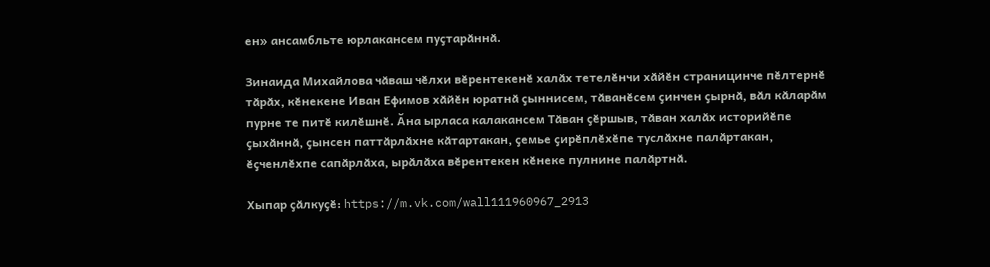ен» ансамбльте юрлакансем пуҫтарӑннӑ.

Зинаида Михайлова чӑваш чӗлхи вӗрентекенӗ халӑх тетелӗнчи хӑйӗн страницинче пӗлтернӗ тӑрӑх, кӗнекене Иван Ефимов хӑйӗн юратнӑ ҫыннисем, тӑванӗсем ҫинчен ҫырнӑ, вӑл кӑларӑм пурне те питӗ килӗшнӗ. Ӑна ырласа калакансем Тӑван ҫӗршыв, тӑван халӑх историйӗпе ҫыхӑннӑ, ҫынсен паттӑрлӑхне кӑтартакан, ҫемье ҫирӗплӗхӗпе туслӑхне палӑртакан, ӗҫченлӗхпе сапӑрлӑха, ырӑлӑха вӗрентекен кӗнеке пулнине палӑртнӑ.

Хыпар ҫӑлкуҫӗ: https://m.vk.com/wall111960967_2913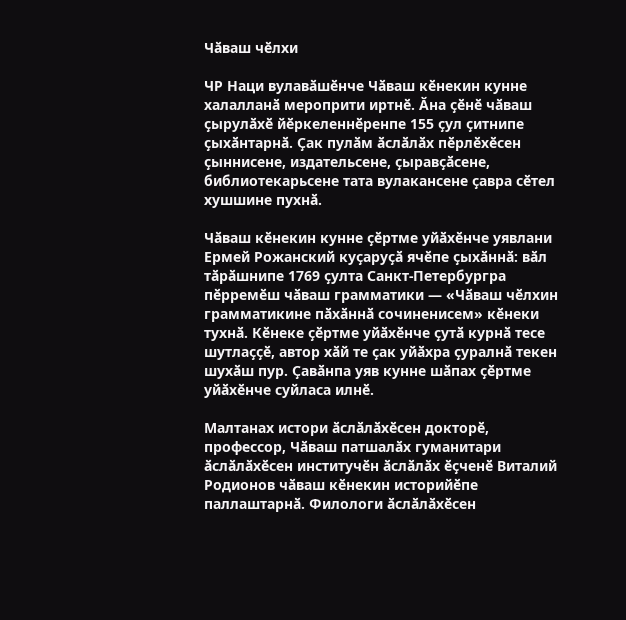Чӑваш чӗлхи

ЧР Наци вулавӑшӗнче Чӑваш кӗнекин кунне халалланӑ мероприти иртнӗ. Ӑна ҫӗнӗ чӑваш ҫырулӑхӗ йӗркеленнӗренпе 155 ҫул ҫитнипе ҫыхӑнтарнӑ. Ҫак пулӑм ӑслӑлӑх пӗрлӗхӗсен ҫыннисене, издательсене, ҫыравҫӑсене, библиотекарьсене тата вулакансене ҫавра сӗтел хушшине пухнӑ.

Чӑваш кӗнекин кунне ҫӗртме уйӑхӗнче уявлани Ермей Рожанский куҫаруҫӑ ячӗпе ҫыхӑннӑ: вӑл тӑрӑшнипе 1769 ҫулта Санкт-Петербургра пӗрремӗш чӑваш грамматики — «Чӑваш чӗлхин грамматикине пӑхӑннӑ сочиненисем» кӗнеки тухнӑ. Кӗнеке ҫӗртме уйӑхӗнче ҫутӑ курнӑ тесе шутлаҫҫӗ, автор хӑй те ҫак уйӑхра ҫуралнӑ текен шухӑш пур. Ҫавӑнпа уяв кунне шӑпах ҫӗртме уйӑхӗнче суйласа илнӗ.

Малтанах истори ӑслӑлӑхӗсен докторӗ, профессор, Чӑваш патшалӑх гуманитари ӑслӑлӑхӗсен институчӗн ӑслӑлӑх ӗҫченӗ Виталий Родионов чӑваш кӗнекин историйӗпе паллаштарнӑ. Филологи ӑслӑлӑхӗсен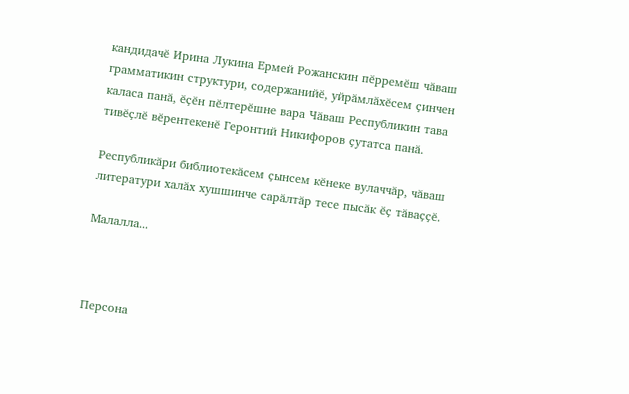кандидачӗ Ирина Лукина Ермей Рожанскин пӗрремӗш чӑваш грамматикин структури, содержанийӗ, уйрӑмлӑхӗсем ҫинчен каласа панӑ, ӗҫӗн пӗлтерӗшне вара Чӑваш Республикин тава тивӗҫлӗ вӗрентекенӗ Геронтий Никифоров ҫутатса панӑ.

Республикӑри библиотекӑсем ҫынсем кӗнеке вулаччӑр, чӑваш литератури халӑх хушшинче сарӑлтӑр тесе пысӑк ӗҫ тӑваҫҫӗ.

Малалла...



Персона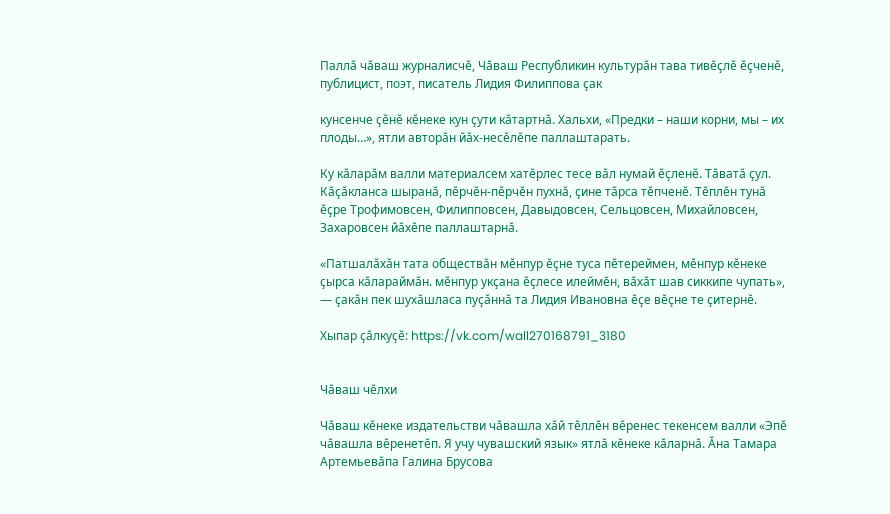Паллӑ чӑваш журналисчӗ, Чӑваш Республикин культурӑн тава тивӗҫлӗ ӗҫченӗ, публицист, поэт, писатель Лидия Филиппова ҫак

кунсенче ҫӗнӗ кӗнеке кун ҫути кӑтартнӑ. Хальхи, «Предки – наши корни, мы – их плоды…», ятли авторӑн йӑх-несӗлӗпе паллаштарать.

Ку кӑларӑм валли материалсем хатӗрлес тесе вӑл нумай ӗҫленӗ. Тӑватӑ ҫул. Кӑҫӑкланса шыранӑ, пӗрчӗн-пӗрчӗн пухнӑ, ҫине тӑрса тӗпченӗ. Тӗплӗн тунӑ ӗҫре Трофимовсен, Филипповсен, Давыдовсен, Сельцовсен, Михайловсен, Захаровсен йӑхӗпе паллаштарнӑ.

«Патшалӑхӑн тата обществӑн мӗнпур ӗҫне туса пӗтереймен, мӗнпур кӗнеке ҫырса кӑлараймӑн. мӗнпур укҫана ӗҫлесе илеймӗн, вӑхӑт шав сиккипе чупать», — ҫакӑн пек шухӑшласа пуҫӑннӑ та Лидия Ивановна ӗҫе вӗҫне те ҫитернӗ.

Хыпар ҫӑлкуҫӗ: https://vk.com/wall270168791_3180


Чӑваш чӗлхи

Чӑваш кӗнеке издательстви чӑвашла хӑй тӗллӗн вӗренес текенсем валли «Эпӗ чӑвашла вӗренетӗп. Я учу чувашский язык» ятлӑ кӗнеке кӑларнӑ. Ӑна Тамара Артемьевӑпа Галина Брусова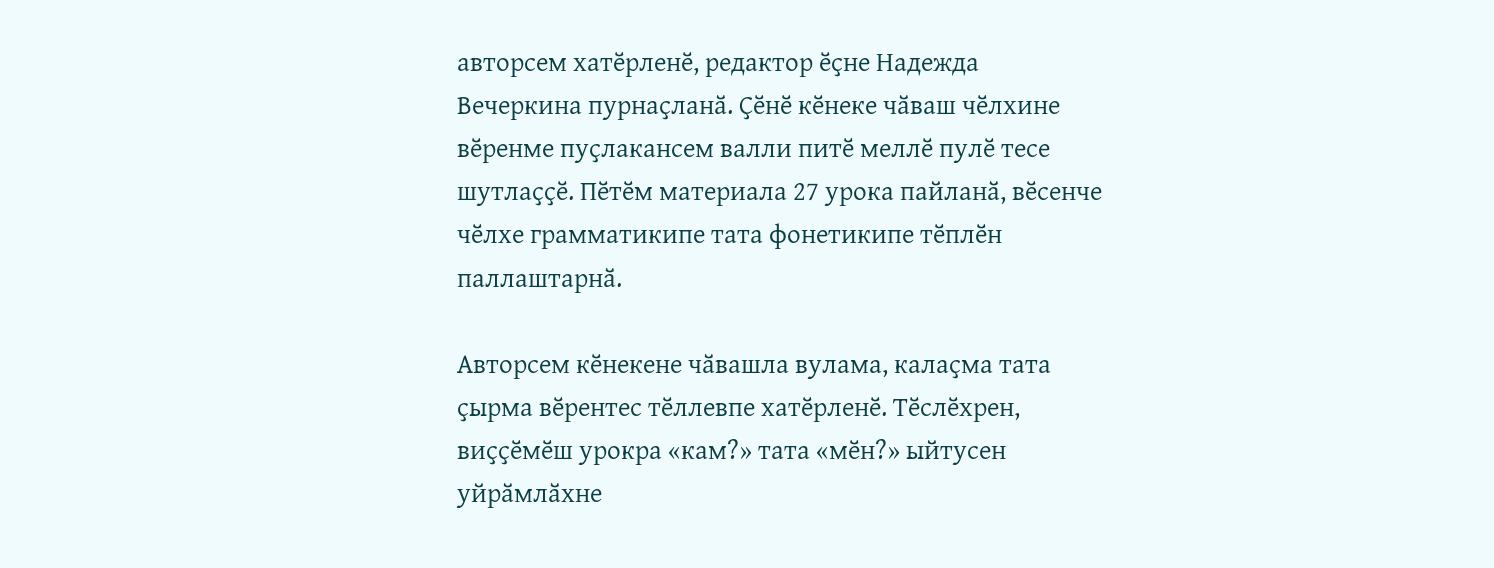авторсем хатӗрленӗ, редактор ӗҫне Надежда Вечеркина пурнаҫланӑ. Ҫӗнӗ кӗнеке чӑваш чӗлхине вӗренме пуҫлакансем валли питӗ меллӗ пулӗ тесе шутлаҫҫӗ. Пӗтӗм материала 27 урока пайланӑ, вӗсенче чӗлхе грамматикипе тата фонетикипе тӗплӗн паллаштарнӑ.

Авторсем кӗнекене чӑвашла вулама, калаҫма тата ҫырма вӗрентес тӗллевпе хатӗрленӗ. Тӗслӗхрен, виҫҫӗмӗш урокра «кам?» тата «мӗн?» ыйтусен уйрӑмлӑхне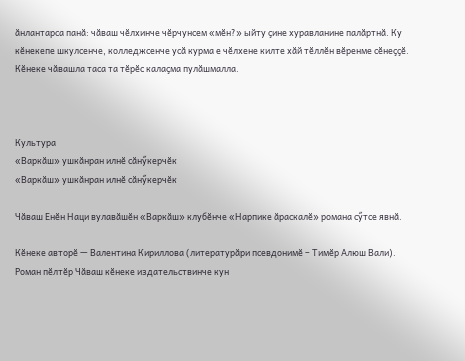ӑнлантарса панӑ: чӑваш чӗлхинче чӗрчунсем «мӗн?» ыйту ҫине хуравланине палӑртнӑ. Ку кӗнекепе шкулсенче, колледжсенче усӑ курма е чӗлхене килте хӑй тӗллӗн вӗренме сӗнеҫҫӗ. Кӗнеке чӑвашла таса та тӗрӗс калаҫма пулӑшмалла.



Культура
«Варкӑш» ушкӑнран илнӗ сӑнӳкерчӗк
«Варкӑш» ушкӑнран илнӗ сӑнӳкерчӗк

Чӑваш Енӗн Наци вулавӑшӗн «Варкӑш» клубӗнче «Нарпике ӑраскалӗ» романа сӳтсе явнӑ.

Кӗнеке авторӗ — Валентина Кириллова (литературӑри псевдонимӗ – Тимӗр Алюш Вали). Роман пӗлтӗр Чӑваш кӗнеке издательствинче кун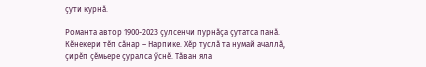ҫути курнӑ.

Романта автор 1900-2023 ҫулсенчи пурнӑҫа ҫутатса панӑ. Кӗнекери тӗп сӑнар – Нарпике. Хӗр туслӑ та нумай ачаллӑ, ҫирӗп ҫӗмьере ҫуралса ӳснӗ. Тӑван яла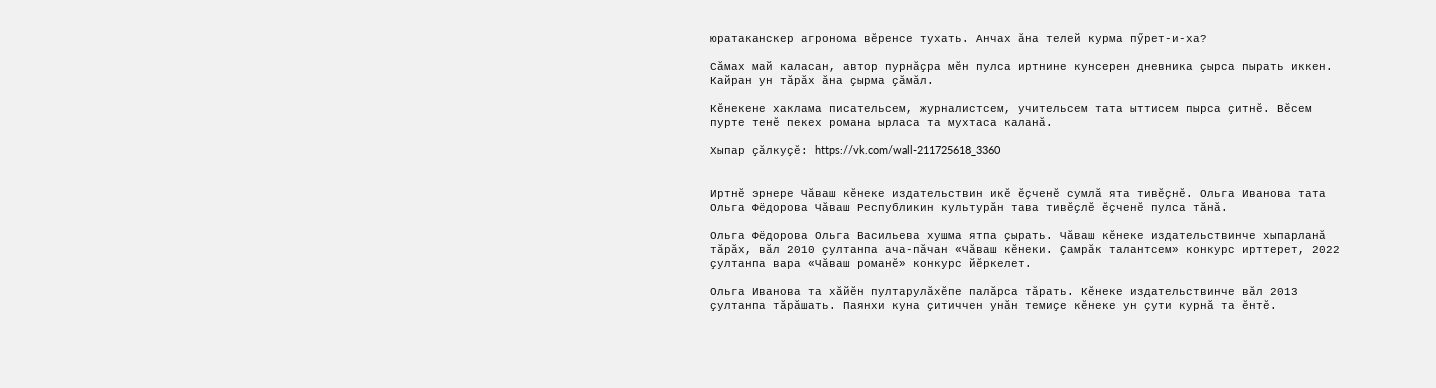юратаканскер агронома вӗренсе тухать. Анчах ӑна телей курма пӳрет-и-ха?

Сӑмах май каласан, автор пурнӑҫра мӗн пулса иртнине кунсерен дневника ҫырса пырать иккен. Кайран ун тӑрӑх ӑна ҫырма ҫӑмӑл.

Кӗнекене хаклама писательсем, журналистсем, учительсем тата ыттисем пырса ҫитнӗ. Вӗсем пурте тенӗ пекех романа ырласа та мухтаса каланӑ.

Хыпар ҫӑлкуҫӗ: https://vk.com/wall-211725618_3360


Иртнӗ эрнере Чӑваш кӗнеке издательствин икӗ ӗҫченӗ сумлӑ ята тивӗҫнӗ. Ольга Иванова тата Ольга Фёдорова Чӑваш Республикин культурӑн тава тивӗҫлӗ ӗҫченӗ пулса тӑнӑ.

Ольга Фёдорова Ольга Васильева хушма ятпа ҫырать. Чӑваш кӗнеке издательствинче хыпарланӑ тӑрӑх, вӑл 2010 ҫултанпа ача-пӑчан «Чӑваш кӗнеки. Ҫамрӑк талантсем» конкурс ирттерет, 2022 ҫултанпа вара «Чӑваш романӗ» конкурс йӗркелет.

Ольга Иванова та хӑйӗн пултарулӑхӗпе палӑрса тӑрать. Кӗнеке издательствинче вӑл 2013 ҫултанпа тӑрӑшать. Паянхи куна ҫитиччен унӑн темиҫе кӗнеке ун ҫути курнӑ та ӗнтӗ.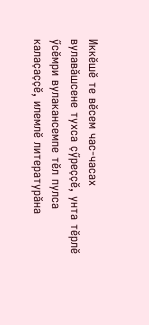Иккӗшӗ те вӗсем час-часах вулавӑшсене тухса ҫӳреҫҫӗ, унта тӗрлӗ ӳсӗмри вулакансемпе тӗл пулса калаҫаҫҫӗ, илемлӗ литературӑна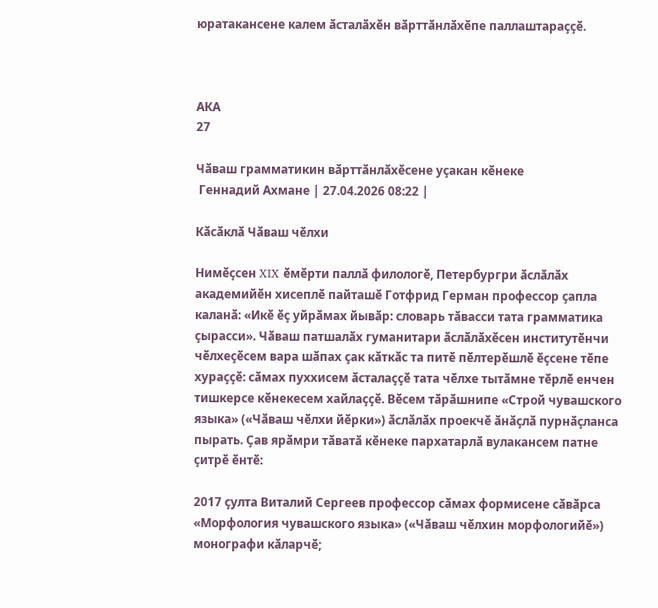юратакансене калем ӑсталӑхӗн вӑрттӑнлӑхӗпе паллаштараҫҫӗ.



АКА
27

Чӑваш грамматикин вӑрттӑнлӑхӗсене уҫакан кӗнеке
 Геннадий Ахмане | 27.04.2026 08:22 |

Кӑсӑклӑ Чӑваш чӗлхи

Нимӗҫсен XIX ӗмӗрти паллӑ филологӗ, Петербургри ӑслӑлӑх академийӗн хисеплӗ пайташӗ Готфрид Герман профессор ҫапла каланӑ: «Икӗ ӗҫ уйрӑмах йывӑр: словарь тӑвасси тата грамматика ҫырасси». Чӑваш патшалӑх гуманитари ӑслӑлӑхӗсен институтӗнчи чӗлхеҫӗсем вара шӑпах ҫак кӑткӑс та питӗ пӗлтерӗшлӗ ӗҫсене тӗпе хураҫҫӗ: сӑмах пуххисем ӑсталаҫҫӗ тата чӗлхе тытӑмне тӗрлӗ енчен тишкерсе кӗнекесем хайлаҫҫӗ. Вӗсем тӑрӑшнипе «Строй чувашского языка» («Чӑваш чӗлхи йӗрки») ӑслӑлӑх проекчӗ ӑнӑҫлӑ пурнӑҫланса пырать. Ҫав ярӑмри тӑватӑ кӗнеке пархатарлӑ вулакансем патне ҫитрӗ ӗнтӗ:

2017 ҫулта Виталий Сергеев профессор сӑмах формисене сӑвӑрса «Морфология чувашского языка» («Чӑваш чӗлхин морфологийӗ») монографи кӑларчӗ;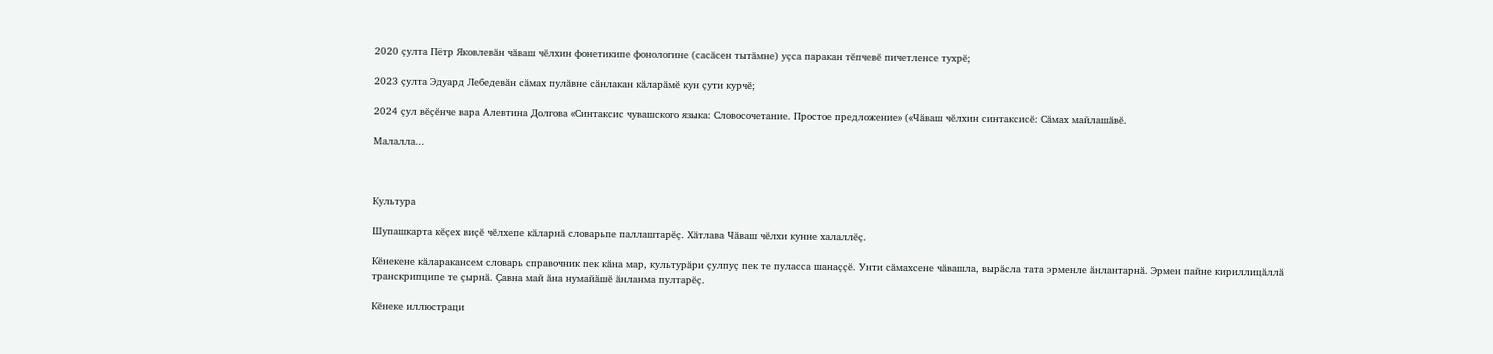2020 ҫулта Пётр Яковлевӑн чӑваш чӗлхин фонетикипе фонологине (сасӑсен тытӑмне) уҫса паракан тӗпчевӗ пичетленсе тухрӗ;

2023 ҫулта Эдуард Лебедевӑн сӑмах пулӑвне сӑнлакан кӑларӑмӗ кун ҫути курчӗ;

2024 ҫул вӗҫӗнче вара Алевтина Долгова «Синтаксис чувашского языка: Словосочетание. Простое предложение» («Чӑваш чӗлхин синтаксисӗ: Сӑмах майлашӑвӗ.

Малалла...



Культура

Шупашкарта кӗҫех виҫӗ чӗлхепе кӑларнӑ словарьпе паллаштарӗҫ. Хӑтлава Чӑваш чӗлхи кунне халаллӗҫ.

Кӗнекене кӑларакансем словарь справочник пек кӑна мар, культурӑри ҫулпуҫ пек те пуласса шанаҫҫӗ. Унти сӑмахсене чӑвашла, вырӑсла тата эрменле ӑнлантарнӑ. Эрмен пайне кириллицӑллӑ транскрипципе те ҫырнӑ. Ҫавна май ӑна нумайӑшӗ ӑнланма пултарӗҫ.

Кӗнеке иллюстраци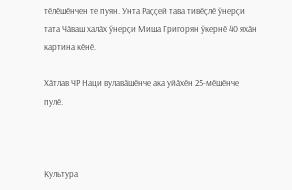тӗлӗшӗнчен те пуян. Унта Раҫҫей тава тивӗҫлӗ ӳнерҫи тата Чӑваш халӑх ӳнерҫи Миша Григорян ӳкернӗ 40 яхӑн картина кӗнӗ.

Хӑтлав ЧР Наци вулавӑшӗнче ака уйӑхӗн 25-мӗшӗнче пулӗ.



Культура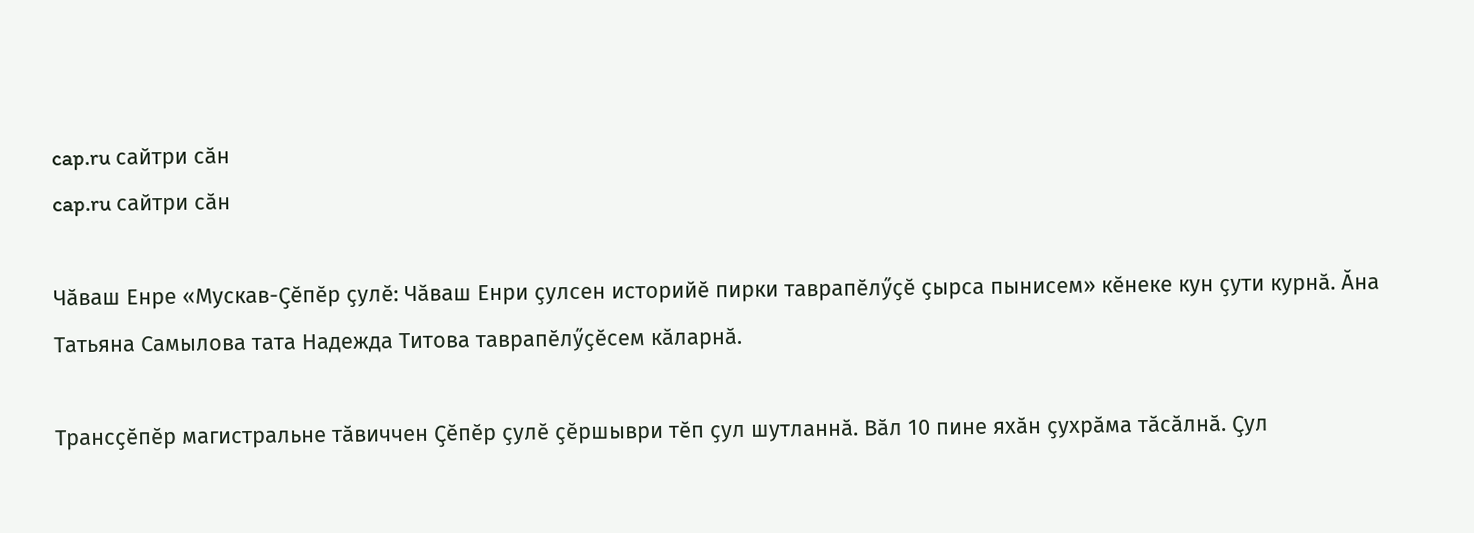cap.ru сайтри сӑн
cap.ru сайтри сӑн

Чӑваш Енре «Мускав-Ҫӗпӗр ҫулӗ: Чӑваш Енри ҫулсен историйӗ пирки таврапӗлӳҫӗ ҫырса пынисем» кӗнеке кун ҫути курнӑ. Ӑна Татьяна Самылова тата Надежда Титова таврапӗлӳҫӗсем кӑларнӑ.

Трансҫӗпӗр магистральне тӑвиччен Ҫӗпӗр ҫулӗ ҫӗршыври тӗп ҫул шутланнӑ. Вӑл 10 пине яхӑн ҫухрӑма тӑсӑлнӑ. Ҫул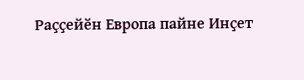Раҫҫейӗн Европа пайне Инҫет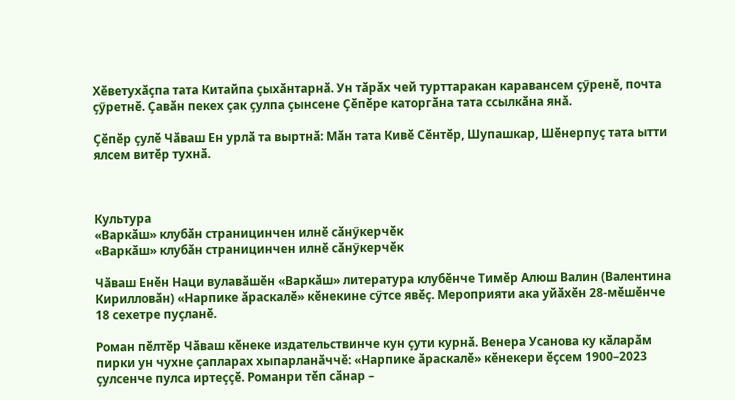Хӗветухӑҫпа тата Китайпа ҫыхӑнтарнӑ. Ун тӑрӑх чей турттаракан каравансем ҫӳренӗ, почта ҫӳретнӗ. Ҫавӑн пекех ҫак ҫулпа ҫынсене Ҫӗпӗре каторгӑна тата ссылкӑна янӑ.

Ҫӗпӗр ҫулӗ Чӑваш Ен урлӑ та выртнӑ: Мӑн тата Кивӗ Сӗнтӗр, Шупашкар, Шӗнерпуҫ тата ытти ялсем витӗр тухнӑ.



Культура
«Варкӑш» клубӑн страницинчен илнӗ сӑнӳкерчӗк
«Варкӑш» клубӑн страницинчен илнӗ сӑнӳкерчӗк

Чӑваш Енӗн Наци вулавӑшӗн «Варкӑш» литература клубӗнче Тимӗр Алюш Валин (Валентина Кирилловӑн) «Нарпике ӑраскалӗ» кӗнекине сӳтсе явӗҫ. Мероприяти ака уйӑхӗн 28-мӗшӗнче 18 сехетре пуҫланӗ.

Роман пӗлтӗр Чӑваш кӗнеке издательствинче кун ҫути курнӑ. Венера Усанова ку кӑларӑм пирки ун чухне ҫапларах хыпарланӑччӗ: «Нарпике ӑраскалӗ» кӗнекери ӗҫсем 1900–2023 ҫулсенче пулса иртеҫҫӗ. Романри тӗп сӑнар –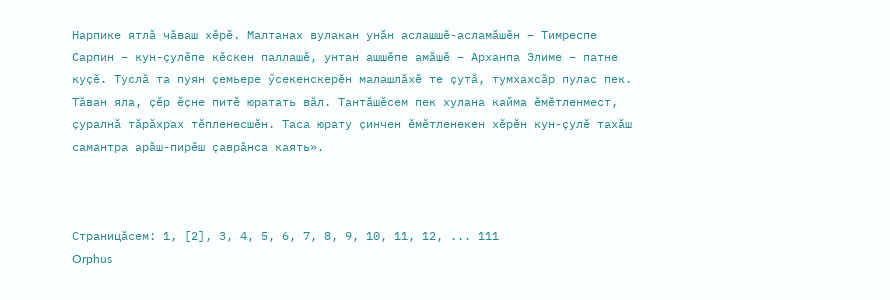Нарпике ятлӑ чӑваш хӗрӗ. Малтанах вулакан унӑн аслашшӗ-асламӑшӗн – Тимреспе Сарпин – кун-ҫулӗпе кӗскен паллашӗ, унтан ашшӗпе амӑшӗ – Арханпа Элиме – патне куҫӗ. Туслӑ та пуян ҫемьере ӳсекенскерӗн малашлӑхӗ те ҫутӑ, тумхахсӑр пулас пек. Тӑван яла, ҫӗр ӗҫне питӗ юратать вӑл. Тантӑшӗсем пек хулана кайма ӗмӗтленмест, ҫуралнӑ тӑрӑхрах тӗпленесшӗн. Таса юрату ҫинчен ӗмӗтленекен хӗрӗн кун-ҫулӗ тахӑш самантра арӑш-пирӗш ҫаврӑнса каять».



Страницӑсем: 1, [2], 3, 4, 5, 6, 7, 8, 9, 10, 11, 12, ... 111
Orphus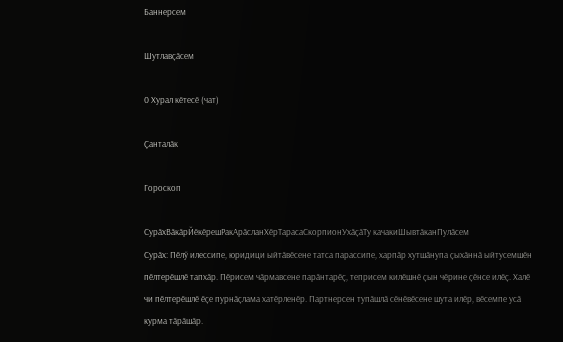Баннерсем

Шутлавҫӑсем

0 Хурал кӗтесӗ (чат)

Ҫанталӑк

Гороскоп

СурӑхВӑкӑрЙӗкӗрешРакАрӑсланХӗрТарасаСкорпионУхӑҫӑТу качакиШывтӑканПулӑсем
Сурӑх: Пӗлӳ илессипе, юридици ыйтӑвӗсене татса парассипе, харпӑр хутшӑнупа ҫыхӑннӑ ыйтусемшӗн пӗлтерӗшлӗ тапхӑр. Пӗрисем чӑрмавсене парӑнтарӗҫ, теприсем килӗшнӗ ҫын чӗрине ҫӗнсе илӗҫ. Халӗ чи пӗлтерӗшлӗ ӗҫе пурнӑҫлама хатӗрленӗр. Партнерсен тупӑшлӑ сӗнӗвӗсене шута илӗр, вӗсемпе усӑ курма тӑрӑшӑр.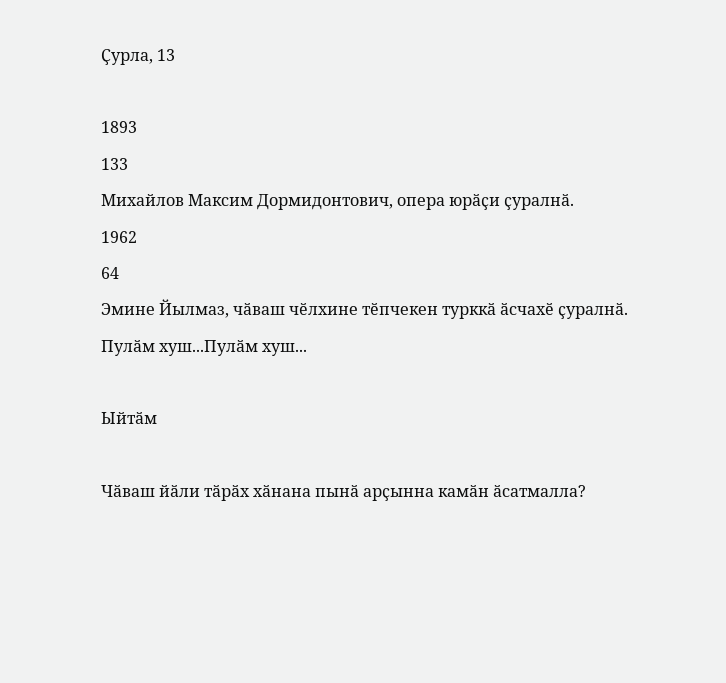Ҫурла, 13

1893
133
Михайлов Максим Дормидонтович, опера юрӑҫи ҫуралнӑ.
1962
64
Эмине Йылмаз, чӑваш чӗлхине тӗпчекен турккӑ ӑсчахӗ ҫуралнӑ.
Пулӑм хуш...Пулӑм хуш...

Ыйтӑм

Чӑваш йӑли тӑрӑх хӑнана пынӑ арҫынна камӑн ӑсатмалла?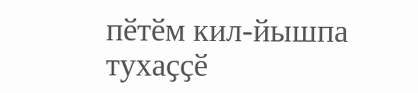пӗтӗм кил-йышпа тухаҫҫӗ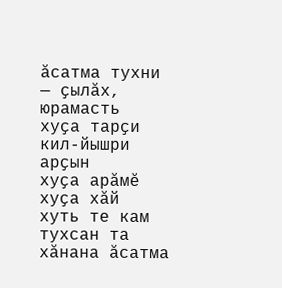ӑсатма тухни — ҫылӑх, юрамасть
хуҫа тарҫи
кил-йышри арҫын
хуҫа арӑмӗ
хуҫа хӑй
хуть те кам тухсан та
хӑнана ӑсатма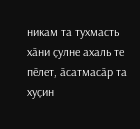никам та тухмасть
хӑни ҫулне ахаль те пӗлет, ӑсатмасӑр та
хуҫин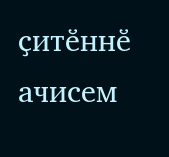ҫитӗннӗ ачисем